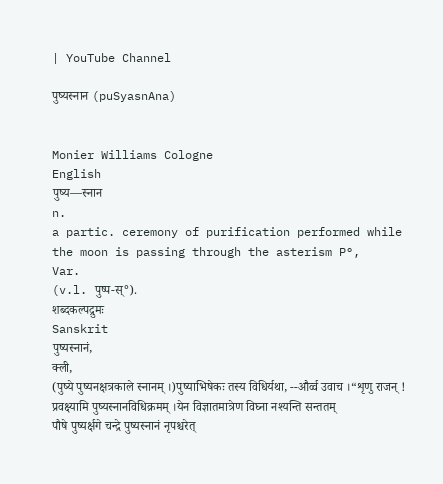| YouTube Channel

पुष्यस्नान (puSyasnAna)


Monier Williams Cologne
English
पुष्य—स्नान
n.
a partic. ceremony of purification performed while the moon is passing through the asterism P°,
Var.
(v.l. पुष्प-स्°).
शब्दकल्पद्रुमः
Sanskrit
पुष्यस्नानं,
क्ली,
(पुष्ये पुष्यनक्षत्रकाले स्नानम् ।)पुष्याभिषेकः तस्य विधिर्यथा, --और्व्व उवाच ।“शृणु राजन् ! प्रवक्ष्यामि पुष्यस्नानविधिक्रमम् ।येन विज्ञातमात्रेण विघ्ना नश्यन्ति सन्ततम्
पौषे पुष्यर्क्षगे चन्द्रे पुष्यस्नानं नृपश्चरेत्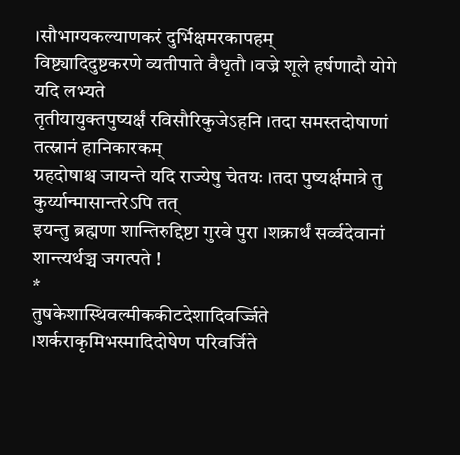।सौभाग्यकल्याणकरं दुर्भिक्षमरकापहम्
विष्ट्यादिदुष्टकरणे व्यतीपाते वैधृतौ ।वज्रे शूले हर्षणादौ योगे यदि लभ्यते
तृतीयायुक्तपुष्यर्क्षं रविसौरिकुजेऽहनि ।तदा समस्तदोषाणां तत्स्नानं हानिकारकम्
ग्रहदोषाश्च जायन्ते यदि राज्येषु चेतयः ।तदा पुष्यर्क्षमात्रे तु कुर्य्यान्मासान्तरेऽपि तत्
इयन्तु ब्रह्मणा शान्तिरुद्दिष्टा गुरवे पुरा ।शक्रार्थं सर्व्वदेवानां शान्त्यर्थञ्च जगत्पते !
*
तुषकेशास्थिवल्मीककीटदेशादिवर्ज्जिते ।शर्कराकृमिभस्मादिदोषेण परिवर्जिते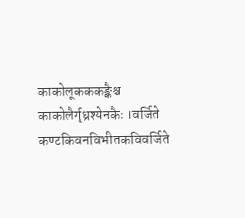काकोलूकककङ्कैश्च काकोलैर्गृध्रश्येनकैः ।वर्जिते कण्टकिवनविभीतकविवर्जिते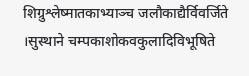शिग्रुश्लेष्मातकाभ्याञ्च जलौकाद्यैर्विवर्जिते ।सुस्थाने चम्पकाशोकवकुलादिविभूषिते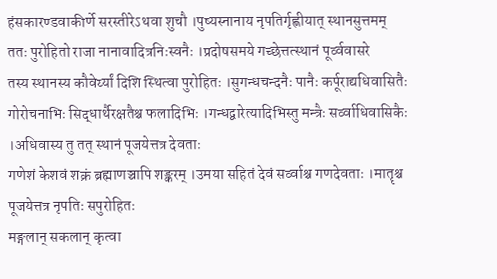हंसकारण्डवाकीर्णे सरस्तीरेऽथवा शुचौ ।पुष्यस्नानाय नृपतिर्गृह्णीयात् स्थानसुत्तमम्
ततः पुरोहितो राजा नानावादित्रनिःस्वनैः ।प्रदोषसमये गच्छेत्तत्स्थानं पूर्व्ववासरे
तस्य स्थानस्य कौवेर्य्यां दिशि स्थित्वा पुरोहितः ।सुगन्धचन्दनैः पानैः कर्पूराद्यधिवासितैः
गोरोचनाभिः सिद्धार्थैरक्षतैश्च फलादिभिः ।गन्धद्वारेत्यादिभिस्तु मन्त्रैः सर्व्वाधिवासिकैः ।अधिवास्य तु तत् स्थानं पूजयेत्तत्र देवताः
गणेशं केशवं शक्रं ब्रह्माणञ्चापि शङ्करम् ।उमया सहितं देवं सर्व्वाश्च गणदेवताः ।मातॄश्च पूजयेत्तत्र नृपतिः सपुरोहितः
मङ्गलान् सकलान् कृत्वा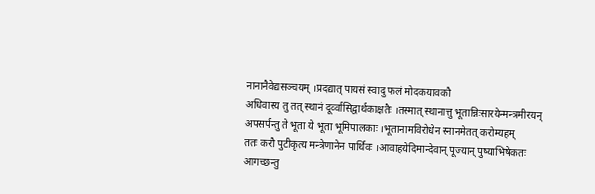नानानैवेद्यसञ्चयम् ।प्रदद्यात् पायसं स्वादु फलं मोदकयावकौ
अधिवास्य तु तत् स्थानं दूर्व्वासिद्वार्थकाक्षतैः ।तस्मात् स्थानात्तु भूतान्निःसारयेन्मन्त्रमीरयन्
अपसर्पन्तु ते भूता ये भूता भूमिपालकाः ।भूतानामविरोधेन स्नानमेतत् करोम्यहम्
ततः करौ पुटीकृत्य मन्त्रेणानेन पार्थिवः ।आवाहयेदिमान्देवान् पूज्यान् पुष्याभिषेकतः
आगच्छन्तु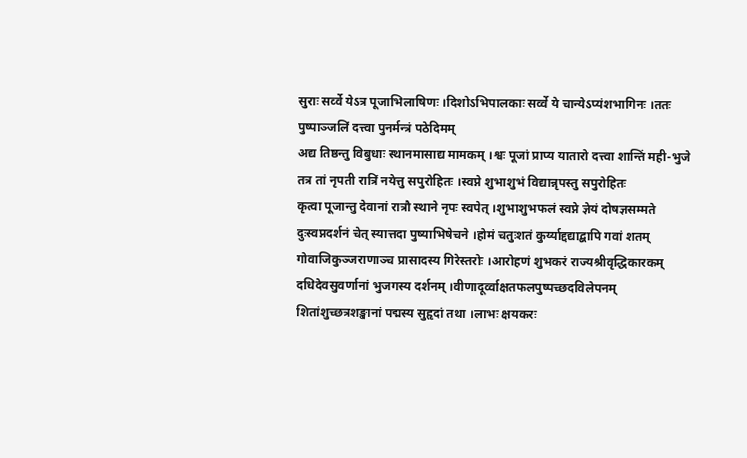सुराः सर्व्वे येऽत्र पूजाभिलाषिणः ।दिशोऽभिपालकाः सर्व्वे ये चान्येऽप्यंशभागिनः ।ततः पुष्पाञ्जलिं दत्त्वा पुनर्मन्त्रं पठेदिमम्
अद्य तिष्ठन्तु विबुधाः स्थानमासाद्य मामकम् ।श्वः पूजां प्राप्य यातारो दत्त्वा शान्तिं मही-भुजे
तत्र तां नृपती रात्रिं नयेत्तु सपुरोहितः ।स्वप्ने शुभाशुभं विद्यान्नृपस्तु सपुरोहितः
कृत्वा पूजान्तु देवानां रात्रौ स्थाने नृपः स्वपेत् ।शुभाशुभफलं स्वप्ने ज्ञेयं दोषज्ञसम्मते
दुःस्वप्नदर्शनं चेत् स्यात्तदा पुष्याभिषेचने ।होमं चतुःशतं कुर्य्याद्दद्याद्बापि गवां शतम्
गोवाजिकुञ्जराणाञ्च प्रासादस्य गिरेस्तरोः ।आरोहणं शुभकरं राज्यश्रीवृद्धिकारकम्
दधिदेवसुवर्णानां भुजगस्य दर्शनम् ।वीणादूर्व्वाक्षतफलपुष्पच्छदविलेपनम्
शितांशुच्छत्रशङ्खानां पद्मस्य सुहृदां तथा ।लाभः क्षयकरः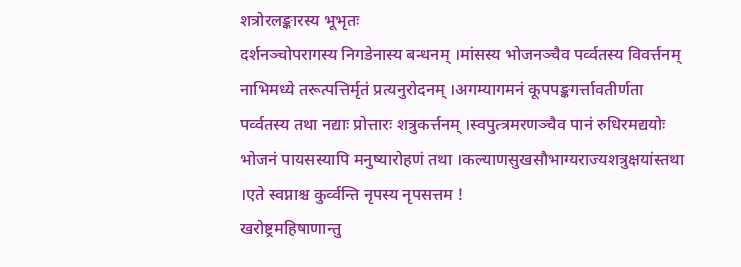शत्रोरलङ्कारस्य भूभृतः
दर्शनञ्चोपरागस्य निगडेनास्य बन्धनम् ।मांसस्य भोजनञ्चैव पर्व्वतस्य विवर्त्तनम्
नाभिमध्ये तरूत्पत्तिर्मृतं प्रत्यनुरोदनम् ।अगम्यागमनं कूपपङ्कगर्त्तावतीर्णता
पर्व्वतस्य तथा नद्याः प्रोत्तारः शत्रुकर्त्तनम् ।स्वपुत्त्रमरणञ्चैव पानं रुधिरमद्ययोः
भोजनं पायसस्यापि मनुष्यारोहणं तथा ।कल्याणसुखसौभाग्यराज्यशत्रुक्षयांस्तथा ।एते स्वप्नाश्च कुर्व्वन्ति नृपस्य नृपसत्तम !
खरोष्ट्रमहिषाणान्तु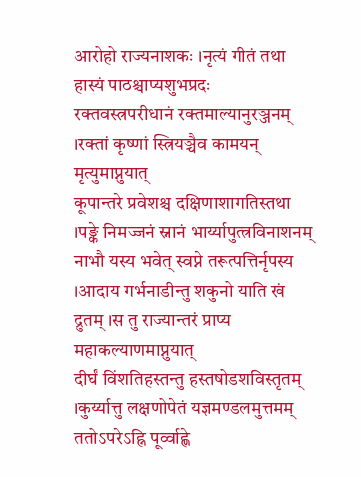आरोहो राज्यनाशकः ।नृत्यं गीतं तथा हास्यं पाठश्चाप्यशुभप्रदः
रक्तवस्त्रपरीधानं रक्तमाल्यानुरञ्जनम् ।रक्तां कृष्णां स्त्रियञ्चैव कामयन् मृत्युमाप्नुयात्
कूपान्तरे प्रवेशश्च दक्षिणाशागतिस्तथा ।पङ्के निमज्जनं स्नानं भार्य्यापुत्त्रविनाशनम्
नाभौ यस्य भवेत् स्वप्ने तरूत्पत्तिर्नृपस्य ।आदाय गर्भनाडीन्तु शकुनो याति खं द्रुतम् ।स तु राज्यान्तरं प्राप्य महाकल्याणमाप्नुयात्
दीर्घं विंशतिहस्तन्तु हस्तषोडशविस्तृतम् ।कुर्य्यात्तु लक्षणोपेतं यज्ञमण्डलमुत्तमम्
ततोऽपरेऽह्नि पूर्व्वाह्णे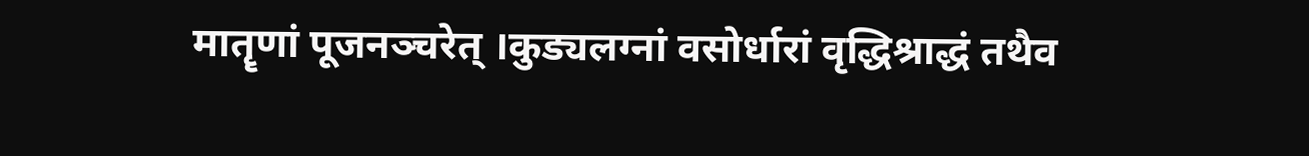मातॄणां पूजनञ्चरेत् ।कुड्यलग्नां वसोर्धारां वृद्धिश्राद्धं तथैव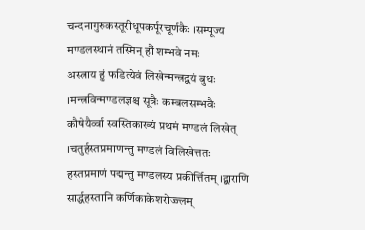चन्दनागुरुकस्तूरीधूपकर्पूरचूर्णकैः ।सम्पूज्य मण्डलस्थानं तस्मिन् हौं शम्भवे नमः
अस्त्राय हुं फडित्येवं लिखेन्मन्त्रद्वयं बुधः ।मन्त्रविन्मण्डलज्ञश्च सूत्रैः कम्बलसम्भवैः
कौषेयैर्व्वा स्वस्तिकाख्यं प्रथमं मण्डलं लिखेत् ।चतुर्हस्तप्रमाणन्तु मण्डलं विलिखेत्ततः
हस्तप्रमाणं पद्मन्तु मण्डलस्य प्रकीर्त्तितम् ।द्बाराणि सार्द्धहस्तानि कर्णिकाकेशरोज्ज्लम्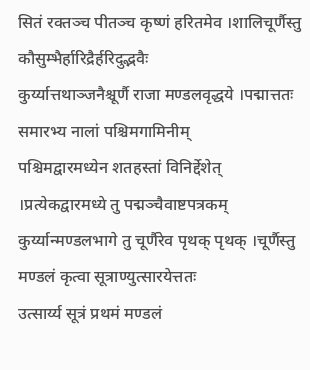सितं रक्तञ्च पीतञ्च कृष्णं हरितमेव ।शालिचूर्णैस्तु कौसुम्भैर्हारिद्रैर्हरिदुद्भवैः
कुर्य्यात्तथाञ्जनैश्चूर्णै राजा मण्डलवृद्धये ।पद्मात्ततः समारभ्य नालां पश्चिमगामिनीम्
पश्चिमद्वारमध्येन शतहस्तां विनिर्द्देशेत् ।प्रत्येकद्वारमध्ये तु पद्मञ्चैवाष्टपत्रकम्
कुर्य्यान्मण्डलभागे तु चूर्णैरेव पृथक् पृथक् ।चूर्णैस्तु मण्डलं कृत्वा सूत्राण्युत्सारयेत्ततः
उत्सार्य्य सूत्रं प्रथमं मण्डलं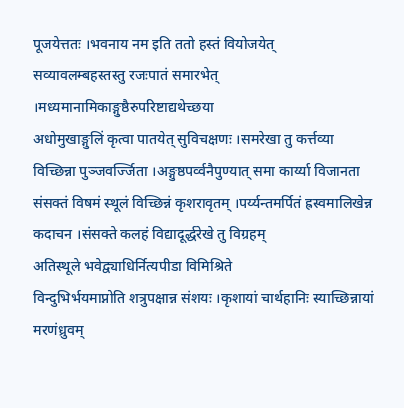पूजयेत्ततः ।भवनाय नम इति ततो हस्तं वियोजयेत्
सव्यावलम्बहस्तस्तु रजःपातं समारभेत् ।मध्यमानामिकाङ्गुष्ठैरुपरिष्टाद्यथेच्छया
अधोमुखाङ्गुलिं कृत्वा पातयेत् सुविचक्षणः ।समरेखा तु कर्त्तव्या विच्छिन्ना पुञ्जवर्ज्जिता ।अङ्गुष्ठपर्व्वनैपुण्यात् समा कार्य्या विजानता
संसक्तं विषमं स्थूलं विच्छिन्नं कृशरावृतम् ।पर्य्यन्तमर्पितं ह्रस्वमालिखेन्न कदाचन ।संसक्ते कलहं विद्यादूर्द्धरेखे तु विग्रहम्
अतिस्थूले भवेद्व्याधिर्नित्यपीडा विमिश्रिते
विन्दुभिर्भयमाप्नोति शत्रुपक्षान्न संशयः ।कृशायां चार्थहानिः स्याच्छिन्नायां मरणंध्रुवम्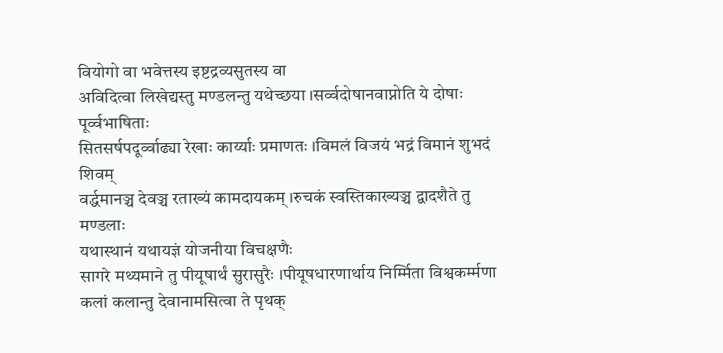वियोगो वा भवेत्तस्य इष्टद्रव्यसुतस्य वा
अविदित्वा लिखेद्यस्तु मण्डलन्तु यथेच्छया ।सर्व्वदोषानवाप्नोति ये दोषाः पूर्व्वभाषिताः
सितसर्षपदूर्व्वाढ्या रेखाः कार्य्याः प्रमाणतः ।विमलं विजयं भद्रं विमानं शुभदं शिवम्
वर्द्धमानञ्च देवञ्च रताख्यं कामदायकम् ।रुचकं स्वस्तिकाख्यञ्च द्वादशैते तु मण्डलाः
यथास्थानं यथायज्ञं योजनीया विचक्षणैः
सागरे मथ्यमाने तु पीयूषार्थं सुरासुरैः ।पीयूषधारणार्थाय निर्म्मिता विश्वकर्म्मणा
कलां कलान्तु देवानामसित्वा ते पृथक्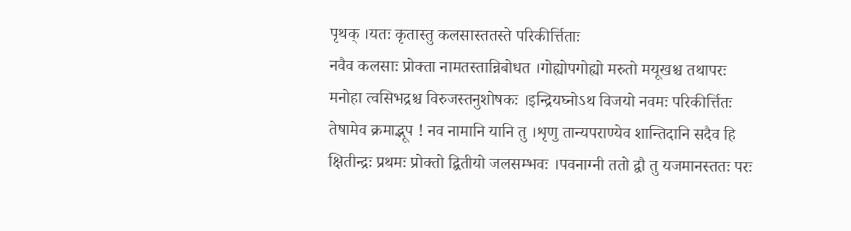पृथक् ।यतः कृतास्तु कलसास्ततस्ते परिकीर्त्तिताः
नवैव कलसाः प्रोक्ता नामतस्तान्निबोधत ।गोह्योपगोह्यो मरुतो मयूखश्च तथापरः
मनोहा त्वसिभद्रश्च विरुजस्तनुशोषकः ।इन्द्रियघ्नोऽथ विजयो नवमः परिकीर्त्तितः
तेषामेव क्रमाद्भूप ! नव नामानि यानि तु ।शृणु तान्यपराण्येव शान्तिदानि सदैव हि
क्षितीन्द्रः प्रथमः प्रोक्तो द्बितीयो जलसम्भवः ।पवनाग्नी ततो द्वौ तु यजमानस्ततः परः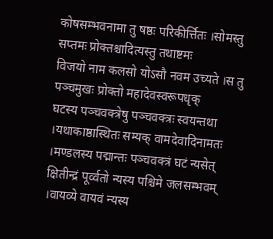कोषसम्भवनामा तु षष्ठः परिकीर्त्तितः ।सोमस्तु सप्तमः प्रोक्तश्चादित्यस्तु तथाष्टमः
विजयो नाम कलसो योऽसौ नवम उच्यते ।स तु पञ्चमुखः प्रोक्तो महादेवस्वरूपधृक्
घटस्य पञ्चवक्त्रेषु पञ्चवक्त्रः स्वयन्तथा ।यथाकाष्ठास्थितः सम्यक् वामदेवादिनामतः ।मण्डलस्य पद्मान्तः पञ्चवक्त्रं घटं न्यसेत्
क्षितीन्द्रं पूर्व्वतो न्यस्य पश्चिमे जलसम्भवम् ।वायव्ये वायवं न्यस्य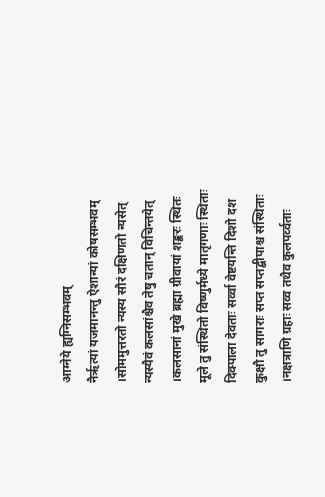आग्नेये ह्यग्निसम्भवम्
नैरृत्यां यजमानन्तु ऐशान्यां कोषसम्भवम् ।सोममुत्तरतो न्यस्य सौरं दक्षिणतो न्यसेत्
न्यस्यैवं कलसांश्चैव तेषु चतान् विचिन्तयेत् ।कलसानां मुखे ब्रह्मा ग्रीवायां शङ्करः स्थितः
मूले तु संस्थितो विष्णुर्मध्ये मातृगणाः स्थिताः
दिक्पाला देवताः सर्व्वा वेष्टयन्ति दिशो दश
कुक्षौ तु सागराः सप्त सप्तद्बीपाश्च संस्थिताः ।नक्षत्राणि ग्रहाः सव्व तथैव कुलपर्व्वताः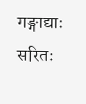गङ्गाद्याः सरितः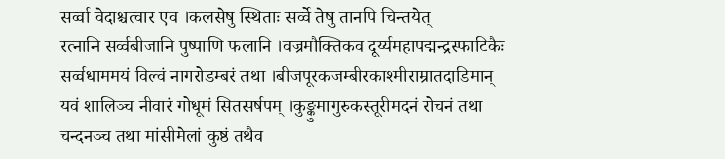सर्व्वा वेदाश्चत्वार एव ।कलसेषु स्थिताः सर्व्वे तेषु तानपि चिन्तयेत्
रत्नानि सर्व्वबीजानि पुष्पाणि फलानि ।वज्रमौक्तिकव दूर्य्यमहापद्मन्द्रस्फाटिकैः
सर्व्वधाममयं विल्वं नागरोडम्बरं तथा ।बीजपूरकजम्बीरकाश्मीराम्रातदाडिमान्
यवं शालिञ्च नीवारं गोधूमं सितसर्षपम् ।कुङ्कुमागुरुकस्तूरीमदनं रोचनं तथा
चन्दनञ्च तथा मांसीमेलां कुष्ठं तथैव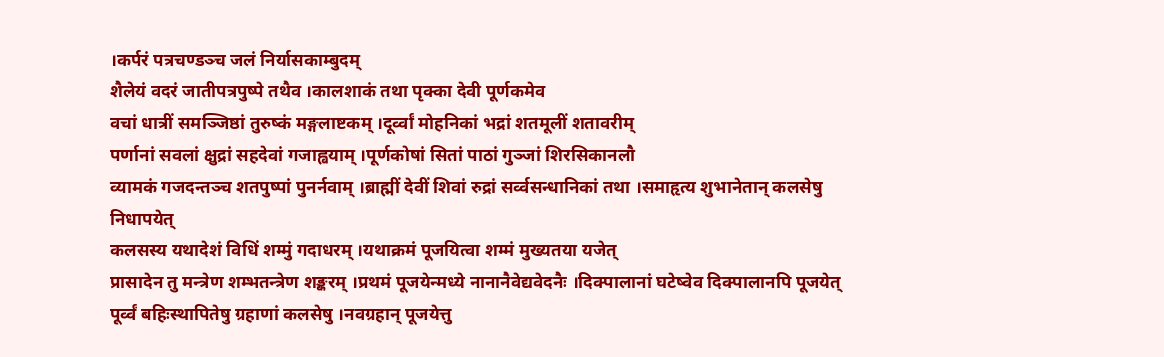।कर्परं पत्रचण्डञ्च जलं निर्यासकाम्बुदम्
शैलेयं वदरं जातीपत्रपुष्पे तथैव ।कालशाकं तथा पृक्का देवी पूर्णकमेव
वचां धात्रीं समञ्जिष्ठां तुरुष्कं मङ्गलाष्टकम् ।दूर्व्वां मोहनिकां भद्रां शतमूलीं शतावरीम्
पर्णानां सवलां क्षुद्रां सहदेवां गजाह्वयाम् ।पूर्णकोषां सितां पाठां गुञ्जां शिरसिकानलौ
व्यामकं गजदन्तञ्च शतपुष्पां पुनर्नवाम् ।ब्राह्मीं देवीं शिवां रुद्रां सर्व्वसन्धानिकां तथा ।समाहृत्य शुभानेतान् कलसेषु निधापयेत्
कलसस्य यथादेशं विधिं शम्मुं गदाधरम् ।यथाक्रमं पूजयित्वा शम्मं मुख्यतया यजेत्
प्रासादेन तु मन्त्रेण शम्भतन्त्रेण शङ्करम् ।प्रथमं पूजयेन्मध्ये नानानैवेद्यवेदनैः ।दिक्पालानां घटेष्वेव दिक्पालानपि पूजयेत्
पूर्व्वं बहिःस्थापितेषु ग्रहाणां कलसेषु ।नवग्रहान् पूजयेत्तु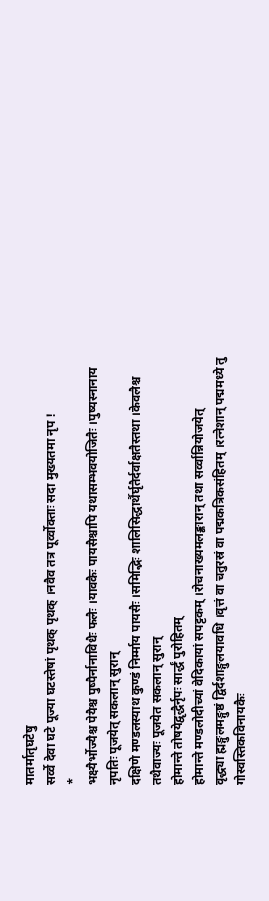मातर्मातृघटेषु
सर्व्वे देवा घटे पूज्या घटस्तेषां पृथक् पृथक् ।नवैव तत्र पूर्व्वोक्ताः सदा मुख्यतमा नृप !
*
भक्ष्यैर्भोज्यैश्च पेयैश्च पुष्पैर्नानाविधैः फलैः ।यावकैः पायसैश्चापि यथासम्भवयोजितैः ।पुष्यस्नानाय नृपतिः पूजयेत् सकलान् सुरान्
दक्षिणे मण्डलस्याथ कुण्डं निर्म्माय पायसैः ।समिद्भिः शालिसिद्धार्थैर्घृतैर्दर्वाक्षतैस्तथा ।केवलैश्च तथैवाज्यः पूजयेत सकलान् सुरान्
होमान्ते तोषयेद्वृद्धैर्नृपः सार्द्धं पुरोहितम्
होमान्ते मण्डलोदीच्यां वेदिकायां सपट्टकम् ।रोचनाख्यमलङ्कारान् तथा सर्व्वान्नियोजयेत्
वृद्ध्या ह्मङ्गुलमङ्गुष्ठं द्विर्दशाङ्गुलयावधि ।वृत्तं वा चतुरस्रं वा पद्मकत्रिकसंहितम् ।रत्नेशान् पद्ममध्ये तु गोस्वस्तिकविनायकैः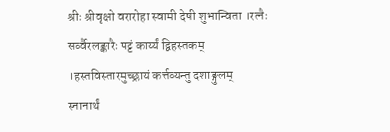श्रीः श्रीवृक्षो वरारोहा स्वामी देषी शुभान्विता ।रत्नैः सर्व्वैरलङ्कारैः पट्टं कार्य्यं द्विहस्तकम् ।हस्तविस्तारमुच्छ्रायं कर्त्तव्यन्तु दशाङ्गुलम्
स्नानार्थं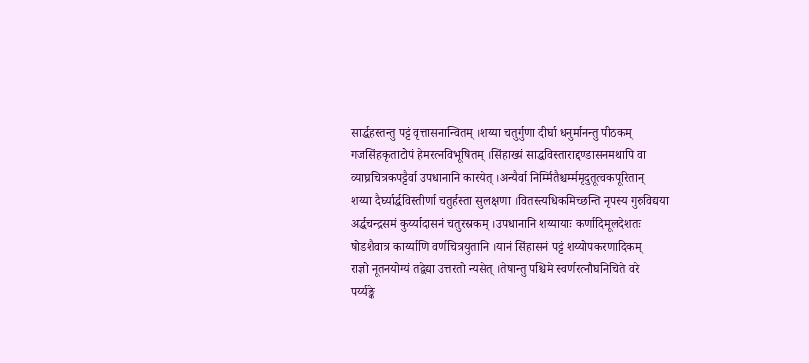सार्द्धहस्तन्तु पट्टं वृत्तासनान्वितम् ।शय्या चतुर्गुणा दीर्घा धनुर्मानन्तु पीठकम्
गजसिंहकृताटोपं हेमरत्नविभूषितम् ।सिंहाख्यं साद्धविस्ताराद्दण्डासनमथापि वा
व्याघ्रचित्रकपट्टैर्वा उपधानानि कारयेत् ।अन्यैर्वा निर्म्मितैश्चर्म्ममृदुतूत्वकपूरितान्
शय्या दैर्घ्यार्द्धविस्तीर्णा चतुर्हस्ता सुलक्षणा ।वितस्त्यधिकमिच्छन्ति नृपस्य गुरुविद्यया
अर्द्धचन्द्रसमं कुर्य्यादासनं चतुरस्रकम् ।उपधानानि शय्यायाः कर्णादिमूलदेशतः
षोडशैवात्र कार्य्याणि वर्णचित्रयुतानि ।यानं सिंहासनं पट्टं शय्योपकरणादिकम्
राज्ञो नूतनयोग्यं तद्वेद्या उत्तरतो न्यसेत् ।तेषान्तु पश्चिमे स्वर्णरत्नौघनिचिते वरे
पर्य्यङ्के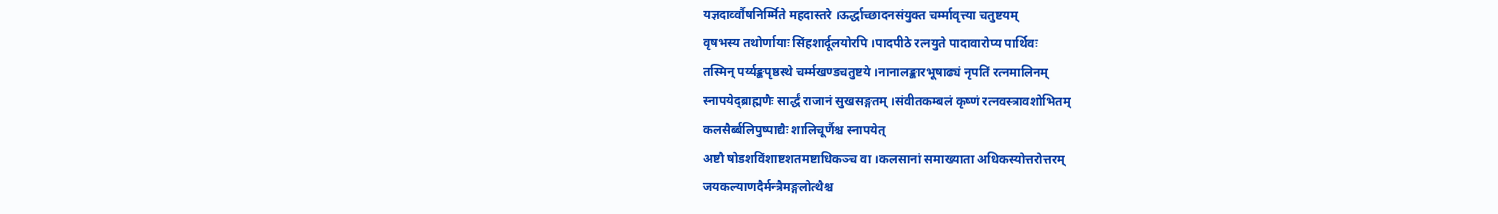यज्ञदार्व्वौषनिर्म्मिते महदास्तरे ।ऊर्द्धाच्छादनसंयुक्त चर्म्मावृत्त्या चतुष्टयम्
वृषभस्य तथोर्णायाः सिंहशार्दूलयोरपि ।पादपीठे रत्नयुते पादावारोप्य पार्थिवः
तस्मिन् पर्य्यङ्कपृष्ठस्थे चर्म्मखण्डचतुष्टये ।नानालङ्कारभूषाढ्यं नृपतिं रत्नमालिनम्
स्नापयेद्ब्राह्मणैः सार्द्धं राजानं सुखसङ्गतम् ।संवीतकम्बलं कृष्णं रत्नवस्त्रावशोभितम्
कलसैर्ब्बलिपुष्पाद्यैः शालिचूर्णैश्च स्नापयेत्
अष्टौ षोडशविंशाष्टशतमष्टाधिकञ्च वा ।कलसानां समाख्याता अधिकस्योत्तरोत्तरम्
जयकल्याणदैर्मन्त्रैमङ्गलोत्थैश्च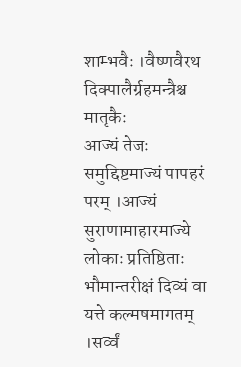शाम्भवैः ।वैष्णवैरथ दिक्पालैर्ग्रहमन्त्रैश्च मातृकैः
आज्यं तेजः समुद्दिष्टमाज्यं पापहरं परम् ।आज्यं सुराणामाहारमाज्ये लोकाः प्रतिष्ठिताः
भौमान्तरीक्षं दिव्यं वा यत्ते कल्मषमागतम् ।सर्व्वं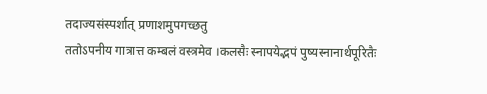तदाज्यसंस्पर्शात् प्रणाशमुपगच्छतु
ततोऽपनीय गात्रात्त कम्बलं वस्त्रमेव ।कलसैः स्नापयेद्भपं पुष्यस्नानार्थपूरितैः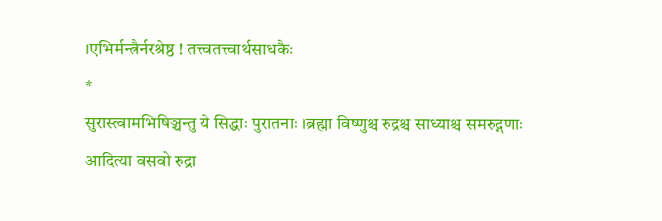।एभिर्मन्त्रैर्नरश्रेष्ठ ! तत्त्वतत्त्वार्थसाधकैः
*
सुरास्त्वामभिषिञ्चन्तु ये सिद्धाः पुरातनाः ।ब्रह्मा विष्णुश्च रुद्रश्च साध्याश्च समरुद्गणाः
आदित्या वसवो रुद्रा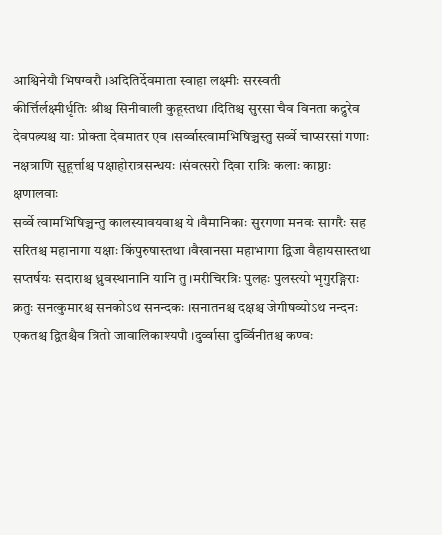आश्विनेयौ भिषग्वरौ ।अदितिर्देवमाता स्वाहा लक्ष्मीः सरस्वती
कीर्त्तिर्लक्ष्मीर्धृतिः श्रीश्च सिनीवाली कुहूस्तथा ।दितिश्च सुरसा चैव विनता कद्रुरेव
देवपत्न्यश्च याः प्रोक्ता देवमातर एव ।सर्व्वास्त्वामभिषिञ्चस्तु सर्व्वे चाप्सरसां गणाः
नक्षत्राणि सुहूर्त्ताश्च पक्षाहोरात्रसन्धयः ।संवत्सरो दिवा रात्रिः कलाः काष्ठाः क्षणालवाः
सर्व्वे त्वामभिषिञ्चन्तु कालस्यावयवाश्च ये ।वैमानिकाः सुरगणा मनवः सागरैः सह
सरितश्च महानागा यक्षाः किंपुरुषास्तथा ।वैखानसा महाभागा द्विजा वैहायसास्तथा
सप्तर्षयः सदाराश्च ध्रुवस्थानानि यानि तु ।मरीचिरत्रिः पुलहः पुलस्त्यो भृगुरङ्गिराः
क्रतुः सनत्कुमारश्च सनकोऽथ सनन्दकः ।सनातनश्च दक्षश्च जेगीषव्योऽथ नन्दनः
एकतश्च द्वितश्चैव त्रितो जावालिकाश्यपौ ।दुर्व्वासा दुर्व्विनीतश्च कण्वः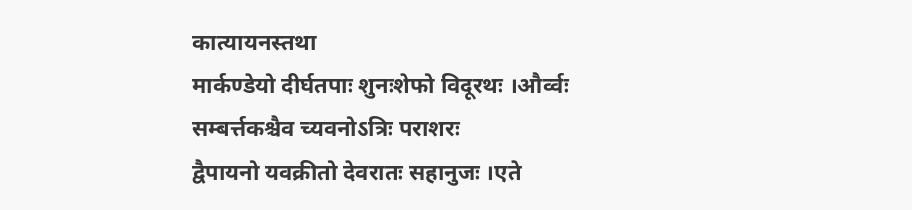कात्यायनस्तथा
मार्कण्डेयो दीर्घतपाः शुनःशेफो विदूरथः ।और्व्वः सम्बर्त्तकश्चैव च्यवनोऽत्रिः पराशरः
द्वैपायनो यवक्रीतो देवरातः सहानुजः ।एते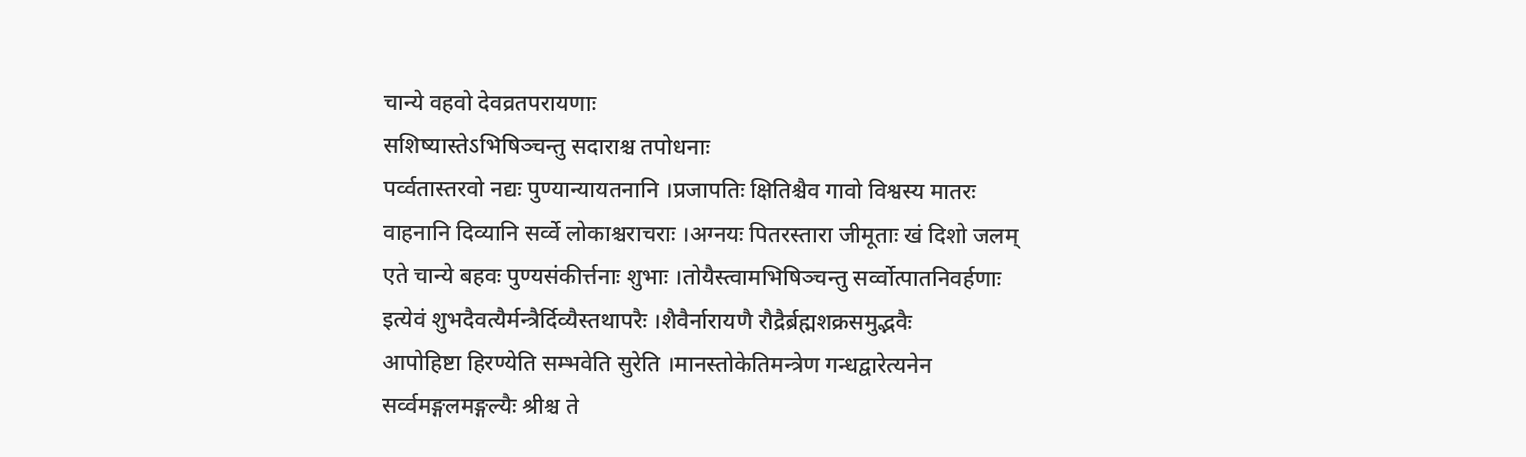चान्ये वहवो देवव्रतपरायणाः
सशिष्यास्तेऽभिषिञ्चन्तु सदाराश्च तपोधनाः
पर्व्वतास्तरवो नद्यः पुण्यान्यायतनानि ।प्रजापतिः क्षितिश्चैव गावो विश्वस्य मातरः
वाहनानि दिव्यानि सर्व्वे लोकाश्चराचराः ।अग्नयः पितरस्तारा जीमूताः खं दिशो जलम्
एते चान्ये बहवः पुण्यसंकीर्त्तनाः शुभाः ।तोयैस्त्वामभिषिञ्चन्तु सर्व्वोत्पातनिवर्हणाः
इत्येवं शुभदैवत्यैर्मन्त्रैर्दिव्यैस्तथापरैः ।शैवैर्नारायणै रौद्रैर्ब्रह्मशक्रसमुद्भवैः
आपोहिष्टा हिरण्येति सम्भवेति सुरेति ।मानस्तोकेतिमन्त्रेण गन्धद्वारेत्यनेन
सर्व्वमङ्गलमङ्गल्यैः श्रीश्च ते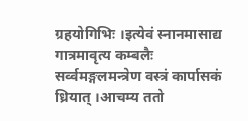ग्रहयोगिभिः ।इत्येवं स्नानमासाद्य गात्रमावृत्य कम्बलैः
सर्व्वमङ्गलमन्त्रेण वस्त्रं कार्पासकं ध्रियात् ।आचम्य ततो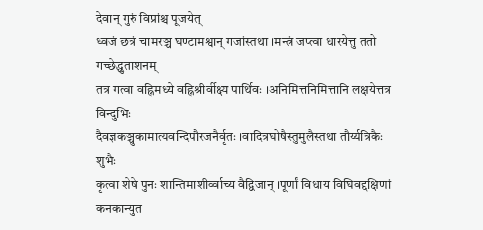देवान् गुरुं विप्रांश्च पूजयेत्
ध्वजं छत्रं चामरञ्च घण्टामश्वान् गजांस्तथा ।मन्त्रं जप्त्वा धारयेत्तु ततो गच्छेद्धुताशनम्
तत्र गत्वा वह्निमध्ये वह्निश्रीर्वीक्ष्य पार्थिवः ।अनिमित्तनिमित्तानि लक्षयेत्तत्र विन्दुभिः
दैवज्ञकञ्चुकामात्यवन्दिपौरजनैर्वृतः ।वादित्रघोषैस्तुमुलैस्तथा तौर्य्यत्रिकैः शुभैः
कृत्वा शेषे पुनः शान्तिमाशीर्व्वाच्य वैद्विजान् ।पूर्णां विधाय विघिवद्दक्षिणां कनकान्युत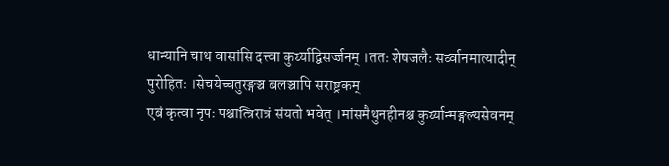धान्यानि चाथ वासांसि दत्त्वा कुर्य्याद्विसर्ज्जनम् ।ततः शेषजलैः सर्व्वानमात्यादीन् पुरोहितः ।सेचयेच्चतुरङ्गञ्च बलञ्चापि सराष्ट्रकम्
एबं कृत्वा नृपः पश्चात्त्रिरात्रं संयतो भवेत् ।मांसमैथुनहीनश्च कुर्य्यान्मङ्गल्यसेवनम्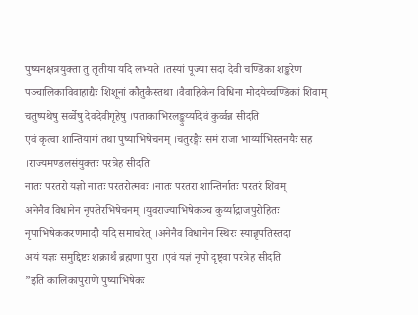पुष्यनक्षत्रयुक्ता तु तृतीया यदि लभ्यते ।तस्यां पूज्या सदा देवी चण्डिका शङ्करेण
पञ्चालिकाविवाहाद्यैः शिशूनां कौतुकैस्तथा ।वैवाहिकेन विधिना मोदयेच्चण्डिकां शिवाम्
चतुष्पथेषु सर्व्वेषु देवदेवीगृहेषु ।पताकाभिरलङ्कुर्य्यादेवं कुर्व्वन्न सीदति
एवं कृत्वा शान्तियागं तथा पुष्याभिषेचनम् ।चतुरङ्गैः समं राजा भार्य्याभिस्तनयैः सह ।राज्यमण्डलसंयुक्तः परत्रेह सीदति
नातः परतरो यज्ञो नातः परतरोत्मवः ।नातः परतरा शान्तिर्नातः परतरं शिवम्
अनेनैव विधानेन नृपतेरभिषेचनम् ।युवराज्याभिषेकञ्च कुर्य्याद्राजपुरोहितः
नृपाभिषेककरणमादौ यदि समाचरेत् ।अनेनैव विधानेन स्थिरः स्यान्नृपतिस्तदा
अयं यज्ञः समुद्दिष्टः शक्रार्थं ब्रह्मणा पुरा ।एवं यज्ञं नृपो दृष्ट्वा परत्रेह सीदति
”इति कालिकापुराणे पुष्याभिषेकः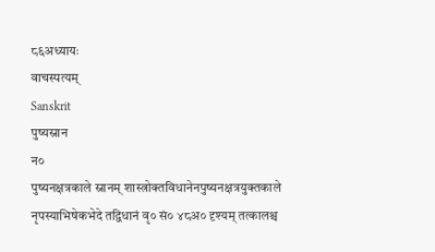८६अध्यायः
वाचस्पत्यम्
Sanskrit
पुष्यस्नान
न०
पुष्यनक्षत्रकाले स्नानम् शास्त्रोक्तविधानेनपुष्यनक्षत्रयुक्तकाले नृपस्याभिषेकभेदे तद्विधानं वृ० सं० ४८अ० दृश्यम् तत्कालश्च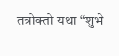तत्रोक्तो यथा “शुभे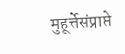मुहूर्त्तेसंप्राप्ते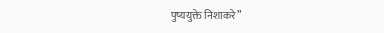पुष्ययुक्ते निशाकरे”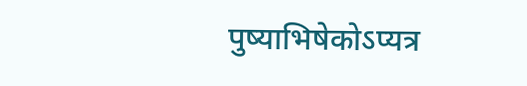पुष्याभिषेकोऽप्यत्र